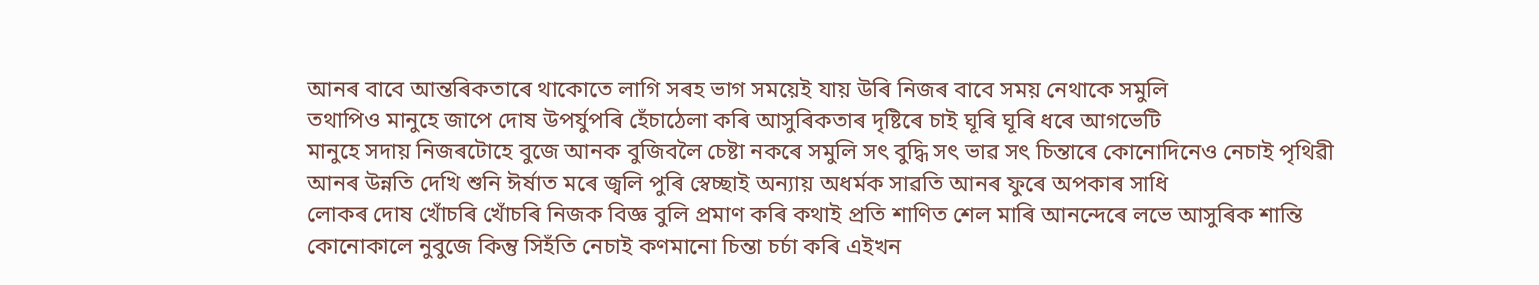আনৰ বাবে আন্তৰিকতাৰে থাকোতে লাগি সৰহ ভাগ সময়েই যায় উৰি নিজৰ বাবে সময় নেথাকে সমুলি
তথাপিও মানুহে জাপে দোষ উপৰ্যুপৰি হেঁচাঠেলা কৰি আসুৰিকতাৰ দৃষ্টিৰে চাই ঘূৰি ঘূৰি ধৰে আগভেটি
মানুহে সদায় নিজৰটোহে বুজে আনক বুজিবলৈ চেষ্টা নকৰে সমুলি সৎ বুদ্ধি সৎ ভাৱ সৎ চিন্তাৰে কোনোদিনেও নেচাই পৃথিৱী
আনৰ উন্নতি দেখি শুনি ঈৰ্ষাত মৰে জ্বলি পুৰি স্বেচ্ছাই অন্যায় অধৰ্মক সাৱতি আনৰ ফুৰে অপকাৰ সাধি
লোকৰ দোষ খোঁচৰি খোঁচৰি নিজক বিজ্ঞ বুলি প্ৰমাণ কৰি কথাই প্ৰতি শাণিত শেল মাৰি আনন্দেৰে লভে আসুৰিক শান্তি
কোনোকালে নুবুজে কিন্তু সিহঁতি নেচাই কণমানো চিন্তা চৰ্চা কৰি এইখন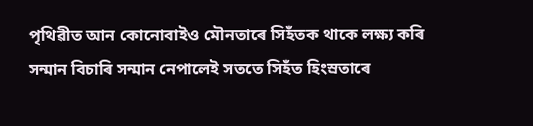পৃথিৱীত আন কোনোবাইও মৌনতাৰে সিহঁতক থাকে লক্ষ্য কৰি
সন্মান বিচাৰি সন্মান নেপালেই সততে সিহঁত হিংস্ৰতাৰে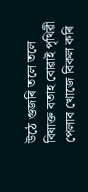উঠে গুজৰি তলে তলে বিষাক্ত বতাহ বোৱাই পৃথিৱী পেলাব খোজে বিকল কৰি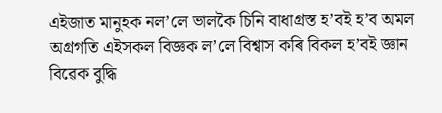এইজাত মানুহক নল’লে ভালকৈ চিনি বাধাগ্ৰস্ত হ’বই হ’ব অমল অগ্ৰগতি এইসকল বিজ্ঞক ল’লে বিশ্বাস কৰি বিকল হ’বই জ্ঞান বিৱেক বুদ্ধি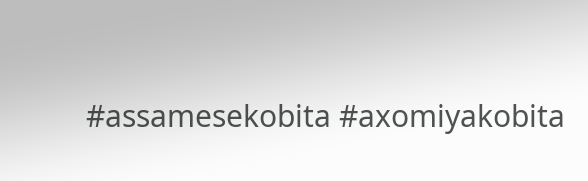#assamesekobita #axomiyakobita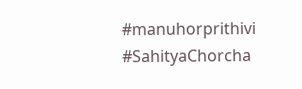#manuhorprithivi #SahityaChorcha